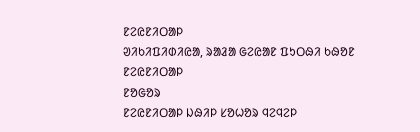ᱱᱮᱭᱱᱤᱛᱟᱞ
ᱣᱤᱠᱤᱯᱤᱰᱤᱭᱟ, ᱨᱟᱲᱟ ᱜᱮᱭᱟᱱ ᱯᱩᱛᱷᱤ ᱠᱷᱚᱱ
ᱱᱮᱭᱱᱤᱛᱟᱞ
ᱱᱚᱜᱚᱨ
ᱱᱮᱭᱱᱤᱛᱟᱞ ᱡᱷᱤᱞ ᱥᱚᱦᱚᱨ ᱧᱮᱧᱮᱞ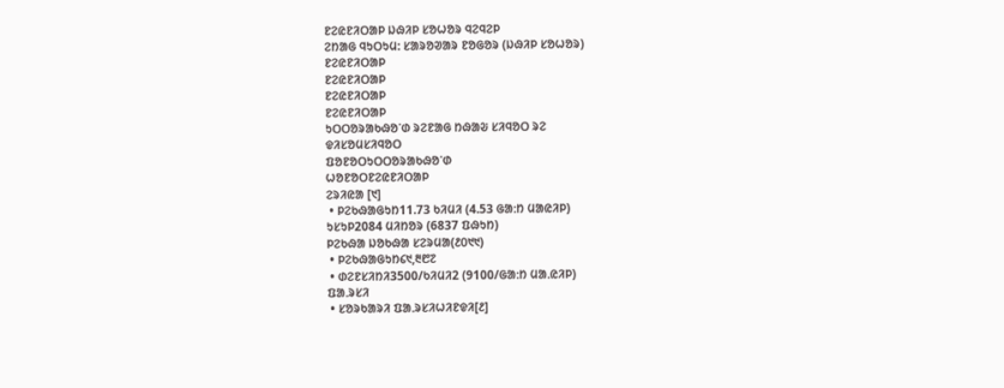ᱱᱮᱭᱱᱤᱛᱟᱞ ᱡᱷᱤᱞ ᱥᱚᱦᱚᱨ ᱧᱮᱧᱮᱞ
ᱮᱴᱟᱜ ᱧᱩᱛᱩᱢ: ᱥᱟᱨᱚᱣᱟᱨ ᱱᱚᱜᱚᱨ (ᱡᱷᱤᱞ ᱥᱚᱦᱚᱨ)
ᱱᱮᱭᱱᱤᱛᱟᱞ
ᱱᱮᱭᱱᱤᱛᱟᱞ
ᱱᱮᱭᱱᱤᱛᱟᱞ
ᱱᱮᱭᱱᱤᱛᱟᱞ
ᱩᱛᱛᱚᱨᱟᱠᱷᱚᱸᱰ ᱨᱮᱱᱟᱜ ᱴᱷᱟᱶ ᱥᱤᱧᱚᱛ ᱨᱮ
ᱫᱤᱥᱚᱢᱥᱤᱧᱚᱛ
ᱯᱚᱱᱚᱛᱩᱛᱛᱚᱨᱟᱠᱷᱚᱸᱰ
ᱦᱚᱱᱚᱛᱱᱮᱭᱱᱤᱛᱟᱞ
ᱮᱨᱤᱭᱟ [᱑]
 • ᱞᱮᱠᱷᱟᱜᱩᱴ11.73 ᱠᱤᱢᱤ (4.53 ᱜᱟᱺᱴ ᱢᱟᱭᱤᱞ)
ᱩᱥᱩᱞ2084 ᱢᱤᱴᱚᱨ (6837 ᱯᱷᱩᱴ)
ᱞᱮᱠᱷᱟ ᱡᱚᱠᱷᱟ ᱥᱮᱨᱢᱟ(᱒᱐᱑᱑)
 • ᱞᱮᱠᱷᱟᱜᱩᱴ᱔᱑,᱓᱘᱗
 • ᱰᱮᱱᱥᱤᱴᱤ3500/ᱠᱤᱢᱤ2 (9100/ᱜᱟᱺᱴ ᱢᱟᱹᱭᱤᱞ)
ᱯᱟᱹᱨᱥᱤ
 • ᱥᱚᱨᱠᱟᱨᱤ ᱯᱟᱹᱨᱥᱤᱦᱤᱱᱫᱤ[᱒]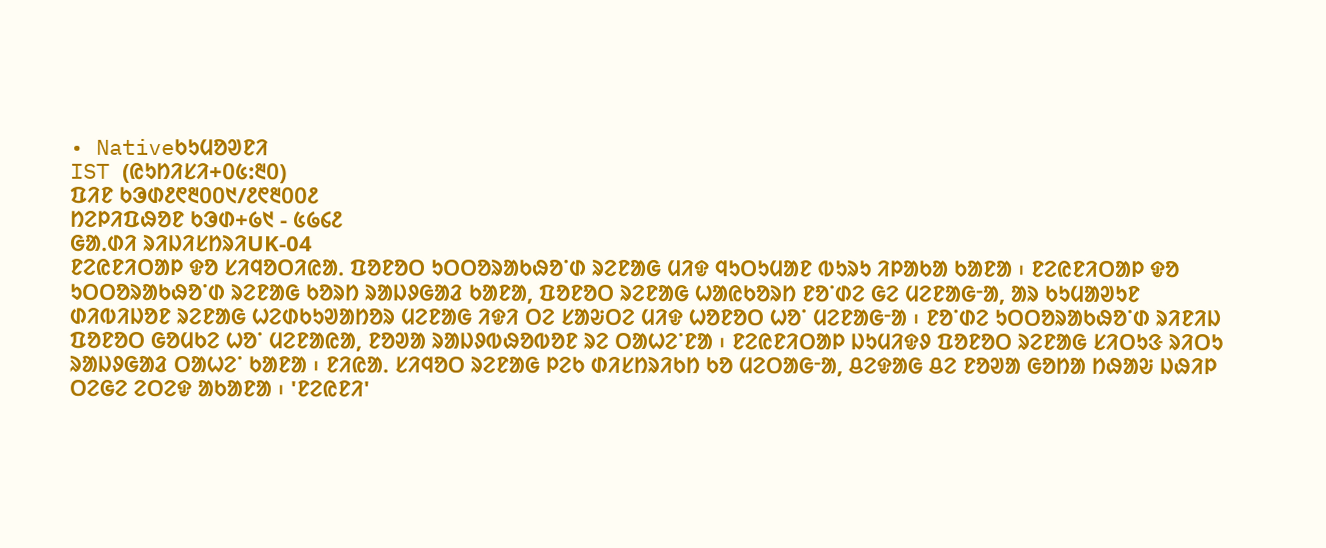• Nativeᱠᱩᱢᱚᱣᱱᱤ
IST (ᱭᱩᱴᱤᱥᱤ+᱐᱕:᱓᱐)
ᱯᱤᱱ ᱠᱳᱰ᱒᱖᱓᱐᱐᱑/᱒᱖᱓᱐᱐᱒
ᱴᱮᱞᱤᱯᱷᱚᱱ ᱠᱳᱰ+᱙᱑ - ᱕᱙᱔᱒
ᱜᱟᱹᱰᱤ ᱨᱤᱡᱤᱥᱴᱨᱤUK-04
ᱱᱮᱭᱱᱤᱛᱟᱞ ᱫᱚ ᱥᱤᱧᱚᱛᱤᱭᱟᱹ ᱯᱚᱱᱚᱛ ᱩᱛᱛᱚᱨᱟᱠᱷᱚᱸᱰ ᱨᱮᱱᱟᱜ ᱢᱤᱫ ᱧᱩᱛᱩᱢᱟᱱ ᱵᱩᱨᱩ ᱤᱞᱟᱠᱟ ᱠᱟᱱᱟ ᱾ ᱱᱮᱭᱱᱤᱛᱟᱞ ᱫᱚ ᱩᱛᱛᱚᱨᱟᱠᱷᱚᱸᱰ ᱨᱮᱱᱟᱜ ᱠᱚᱨᱴ ᱨᱟᱡᱽᱜᱟᱲ ᱠᱟᱱᱟ, ᱯᱚᱱᱚᱛ ᱨᱮᱱᱟᱜ ᱦᱟᱭᱠᱚᱨᱴ ᱱᱚᱸᱰᱮ ᱜᱮ ᱢᱮᱱᱟᱜᱼᱟ, ᱟᱨ ᱠᱩᱢᱟᱣᱩᱱ ᱰᱤᱵᱤᱡᱚᱱ ᱨᱮᱱᱟᱜ ᱦᱮᱰᱠᱩᱣᱟᱴᱚᱨ ᱢᱮᱱᱟᱜ ᱤᱫᱤ ᱛᱮ ᱥᱟᱶᱛᱮ ᱢᱤᱫ ᱦᱚᱱᱚᱛ ᱦᱚᱸ ᱢᱮᱱᱟᱜᱼᱟ ᱾ ᱱᱚᱸᱰᱮ ᱩᱛᱛᱚᱨᱟᱠᱷᱚᱸᱰ ᱨᱤᱱᱤᱡ ᱯᱚᱱᱚᱛ ᱜᱚᱢᱠᱮ ᱦᱚᱸ ᱢᱮᱱᱟᱭᱟ, ᱱᱚᱣᱟ ᱨᱟᱡᱽᱵᱷᱚᱵᱚᱱ ᱨᱮ ᱛᱟᱦᱮᱸᱱᱟ ᱾ ᱱᱮᱭᱱᱤᱛᱟᱞ ᱡᱩᱢᱤᱫᱽ ᱯᱚᱱᱚᱛ ᱨᱮᱱᱟᱜ ᱥᱤᱛᱩᱝ ᱨᱤᱛᱩ ᱨᱟᱡᱽᱜᱟᱲ ᱛᱟᱦᱮᱸ ᱠᱟᱱᱟ ᱾ ᱱᱤᱭᱟᱹ ᱥᱤᱧᱚᱛ ᱨᱮᱱᱟᱜ ᱞᱮᱠ ᱰᱤᱥᱴᱨᱤᱠᱴ ᱠᱚ ᱢᱮᱛᱟᱜᱼᱟ, ᱪᱮᱫᱟᱜ ᱪᱮ ᱱᱚᱣᱟ ᱜᱚᱴᱟ ᱴᱷᱟᱶ ᱡᱷᱤᱞ ᱛᱮᱜᱮ ᱮᱛᱮᱫ ᱟᱠᱟᱱᱟ ᱾ 'ᱱᱮᱭᱱᱤ'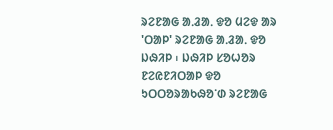ᱨᱮᱱᱟᱜ ᱟᱹᱲᱟᱹ ᱫᱚ ᱢᱮᱫ ᱟᱨ 'ᱛᱟᱞ' ᱨᱮᱱᱟᱜ ᱟᱹᱲᱟᱹ ᱫᱚ ᱡᱷᱤᱞ ᱾ ᱡᱷᱤᱞ ᱥᱚᱦᱚᱨ ᱱᱮᱭᱱᱤᱛᱟᱞ ᱫᱚ ᱩᱛᱛᱚᱨᱟᱠᱷᱚᱸᱰ ᱨᱮᱱᱟᱜ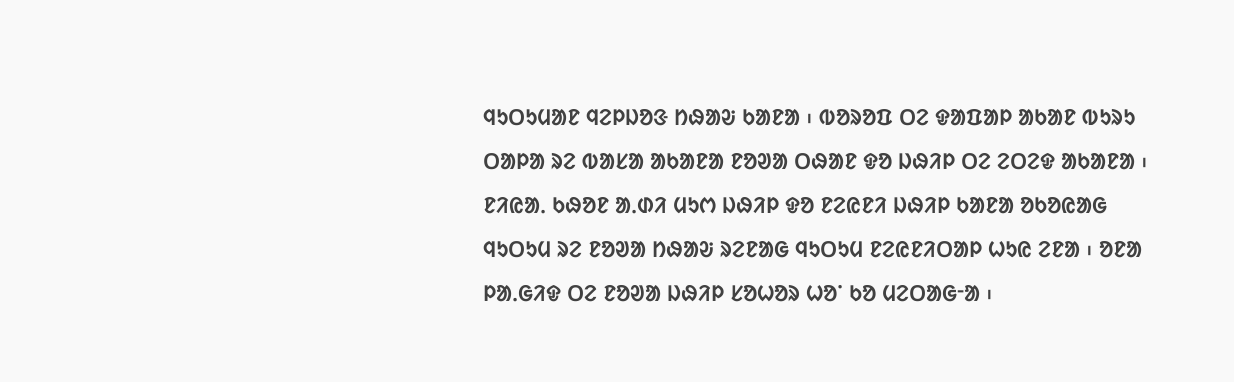ᱧᱩᱛᱩᱢᱟᱱ ᱧᱮᱞᱡᱚᱝ ᱴᱷᱟᱶ ᱠᱟᱱᱟ ᱾ ᱵᱚᱨᱚᱯ ᱛᱮ ᱫᱟᱯᱟᱞ ᱟᱠᱟᱱ ᱵᱩᱨᱩ ᱛᱟᱞᱟ ᱨᱮ ᱵᱟᱥᱟ ᱟᱠᱟᱱᱟ ᱱᱚᱣᱟ ᱛᱷᱟᱱ ᱫᱚ ᱡᱷᱤᱞ ᱛᱮ ᱮᱛᱮᱫ ᱟᱠᱟᱱᱟ ᱾ ᱱᱤᱭᱟᱹ ᱠᱷᱚᱱ ᱟᱹᱰᱤ ᱢᱩᱬ ᱡᱷᱤᱞ ᱫᱚ ᱱᱮᱭᱱᱤ ᱡᱷᱤᱞ ᱠᱟᱱᱟ ᱚᱠᱚᱭᱟᱜ ᱧᱩᱛᱩᱢ ᱨᱮ ᱱᱚᱣᱟ ᱴᱷᱟᱶ ᱨᱮᱱᱟᱜ ᱧᱩᱛᱩᱢ ᱱᱮᱭᱱᱤᱛᱟᱞ ᱦᱩᱭ ᱮᱱᱟ ᱾ ᱚᱱᱟ ᱞᱟᱹᱜᱤᱫ ᱛᱮ ᱱᱚᱣᱟ ᱡᱷᱤᱞ ᱥᱚᱦᱚᱨ ᱦᱚᱸ ᱠᱚ ᱢᱮᱛᱟᱜᱼᱟ ᱾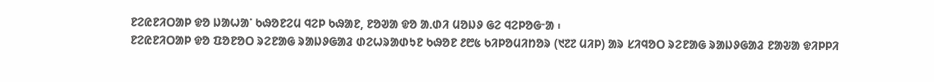ᱱᱮᱭᱱᱤᱛᱟᱞ ᱫᱚ ᱡᱟᱦᱟᱸ ᱠᱷᱚᱱᱮᱢ ᱧᱮᱞ ᱠᱷᱟᱱ, ᱱᱚᱣᱟ ᱫᱚ ᱟᱹᱰᱤ ᱢᱚᱡᱽ ᱜᱮ ᱧᱮᱞᱚᱜᱼᱟ ᱾
ᱱᱮᱭᱱᱤᱛᱟᱞ ᱫᱚ ᱯᱚᱱᱚᱛ ᱨᱮᱱᱟᱜ ᱨᱟᱡᱽᱜᱟᱲ ᱰᱮᱦᱨᱟᱰᱩᱱ ᱠᱷᱚᱱ ᱒᱘᱕ ᱠᱤᱞᱚᱢᱤᱴᱚᱨ (᱑᱗᱗ ᱢᱤᱞ) ᱟᱨ ᱥᱤᱧᱚᱛ ᱨᱮᱱᱟᱜ ᱨᱟᱡᱽᱜᱟᱲ ᱱᱟᱶᱟ ᱫᱤᱞᱞᱤ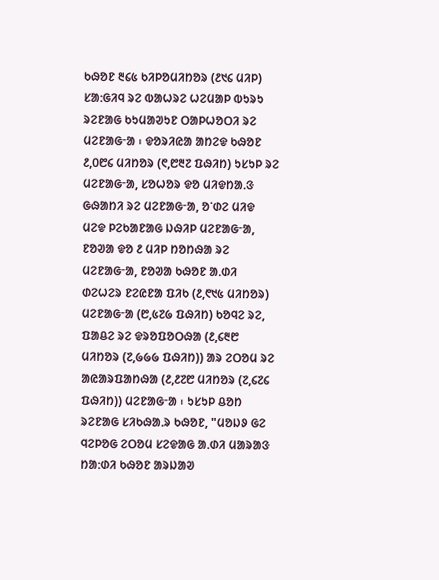ᱠᱷᱚᱱ ᱓᱔᱕ ᱠᱤᱞᱚᱢᱤᱴᱚᱨ (᱒᱑᱔ ᱢᱤᱞ) ᱥᱟᱺᱜᱤᱧ ᱨᱮ ᱵᱟᱦᱨᱮ ᱦᱮᱢᱟᱞ ᱵᱩᱨᱩ ᱨᱮᱱᱟᱜ ᱠᱩᱢᱟᱣᱩᱱ ᱛᱟᱞᱦᱚᱛᱤ ᱨᱮ ᱢᱮᱱᱟᱜᱼᱟ ᱾ ᱫᱚᱨᱤᱭᱟ ᱟᱴᱮᱫ ᱠᱷᱚᱱ ᱒,᱐᱘᱔ ᱢᱤᱴᱚᱨ (᱖,᱘᱓᱗ ᱯᱷᱤᱴ) ᱩᱥᱩᱞ ᱨᱮ ᱢᱮᱱᱟᱜᱼᱟ, ᱥᱚᱦᱚᱨ ᱫᱚ ᱢᱤᱫᱴᱟᱹᱝ ᱜᱷᱟᱴᱤ ᱨᱮ ᱢᱮᱱᱟᱜᱼᱟ, ᱚᱸᱰᱮ ᱢᱤᱫ ᱢᱮᱫ ᱞᱮᱠᱟᱱᱟᱜ ᱡᱷᱤᱞ ᱢᱮᱱᱟᱜᱼᱟ, ᱱᱚᱣᱟ ᱫᱚ ᱒ ᱢᱤᱞ ᱴᱚᱴᱷᱟ ᱨᱮ ᱢᱮᱱᱟᱜᱼᱟ, ᱱᱚᱣᱟ ᱠᱷᱚᱱ ᱟᱹᱰᱤ ᱰᱮᱦᱮᱨ ᱱᱮᱭᱱᱟ ᱯᱤᱠ (᱒,᱖᱑᱕ ᱢᱤᱴᱚᱨ) ᱢᱮᱱᱟᱜᱼᱟ (᱘,᱕᱗᱙ ᱯᱷᱤᱴ) ᱠᱚᱧᱮ ᱨᱮ, ᱯᱟᱪᱮ ᱨᱮ ᱫᱨᱚᱯᱚᱛᱷᱟ (᱒,᱔᱓᱘ ᱢᱤᱴᱚᱨ (᱗,᱙᱙᱙ ᱯᱷᱤᱴ)) ᱟᱨ ᱮᱛᱚᱢ ᱨᱮ ᱟᱭᱟᱨᱯᱟᱴᱷᱟ (᱒,᱒᱗᱘ ᱢᱤᱴᱚᱨ (᱗,᱔᱗᱔ ᱯᱷᱤᱴ)) ᱢᱮᱱᱟᱜᱼᱟ ᱾ ᱩᱥᱩᱞ ᱪᱚᱴ ᱨᱮᱱᱟᱜ ᱥᱤᱠᱷᱟᱹᱨ ᱠᱷᱚᱱ, "ᱢᱚᱡᱽ ᱜᱮ ᱧᱮᱞᱚᱜ ᱮᱛᱚᱢ ᱥᱮᱫᱟᱜ ᱟᱹᱰᱤ ᱢᱟᱨᱟᱝ ᱴᱟᱺᱰᱤ ᱠᱷᱚᱱ ᱟᱨᱡᱟᱣ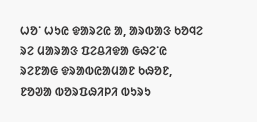ᱦᱚᱸ ᱦᱩᱭ ᱫᱟᱨᱮᱭ ᱟ, ᱟᱨᱵᱟᱝ ᱠᱚᱧᱮ ᱨᱮ ᱢᱟᱨᱟᱝ ᱯᱮᱪᱤᱫᱟ ᱜᱷᱮᱸᱭ ᱨᱮᱱᱟᱜ ᱫᱨᱟᱵᱭᱟᱢᱟᱱ ᱠᱷᱚᱱ, ᱱᱚᱣᱟ ᱵᱚᱨᱯᱷᱤᱞᱤ ᱵᱩᱨᱩ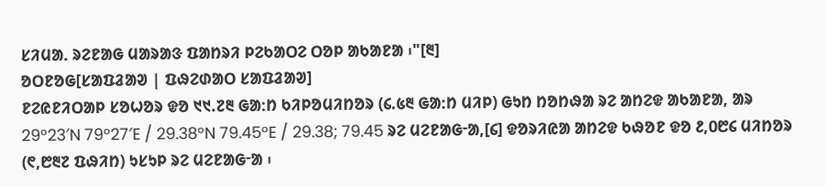ᱥᱤᱢᱟᱹ ᱨᱮᱱᱟᱜ ᱢᱟᱨᱟᱝ ᱯᱟᱴᱨᱤ ᱞᱮᱠᱟᱛᱮ ᱛᱚᱞ ᱟᱠᱟᱱᱟ ᱾"[᱓]
ᱚᱛᱱᱚᱜ[ᱥᱟᱯᱲᱟᱣ | ᱯᱷᱮᱰᱟᱛ ᱥᱟᱯᱲᱟᱣ]
ᱱᱮᱭᱱᱤᱛᱟᱞ ᱥᱚᱦᱚᱨ ᱫᱚ ᱑᱑.᱗᱓ ᱜᱟᱺᱴ ᱠᱤᱞᱚᱢᱤᱴᱚᱨ (᱔.᱕᱓ ᱜᱟᱺᱴ ᱢᱤᱞ) ᱜᱩᱴ ᱴᱚᱴᱷᱟ ᱨᱮ ᱟᱴᱮᱫ ᱟᱠᱟᱱᱟ, ᱟᱨ 29°23′N 79°27′E / 29.38°N 79.45°E / 29.38; 79.45 ᱨᱮ ᱢᱮᱱᱟᱜᱼᱟ,[᱔] ᱫᱚᱨᱤᱭᱟ ᱟᱴᱮᱫ ᱠᱷᱚᱱ ᱫᱚ ᱒,᱐᱘᱔ ᱢᱤᱴᱚᱨ (᱖,᱘᱓᱗ ᱯᱷᱤᱴ) ᱩᱥᱩᱞ ᱨᱮ ᱢᱮᱱᱟᱜᱼᱟ ᱾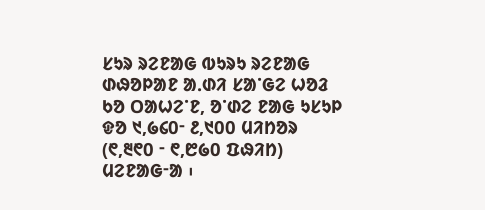ᱥᱩᱨ ᱨᱮᱱᱟᱜ ᱵᱩᱨᱩ ᱨᱮᱱᱟᱜ ᱰᱷᱚᱞᱟᱱ ᱟᱹᱰᱤ ᱥᱟᱸᱜᱮ ᱦᱚᱲ ᱠᱚ ᱛᱟᱦᱮᱸᱱ, ᱚᱸᱰᱮ ᱱᱟᱜ ᱩᱥᱩᱞ ᱫᱚ ᱑,᱙᱔᱐ᱼ ᱒,᱑᱐᱐ ᱢᱤᱴᱚᱨ (᱖,᱓᱖᱐ ᱼ ᱖,᱘᱙᱐ ᱯᱷᱤᱴ) ᱢᱮᱱᱟᱜᱼᱟ ᱾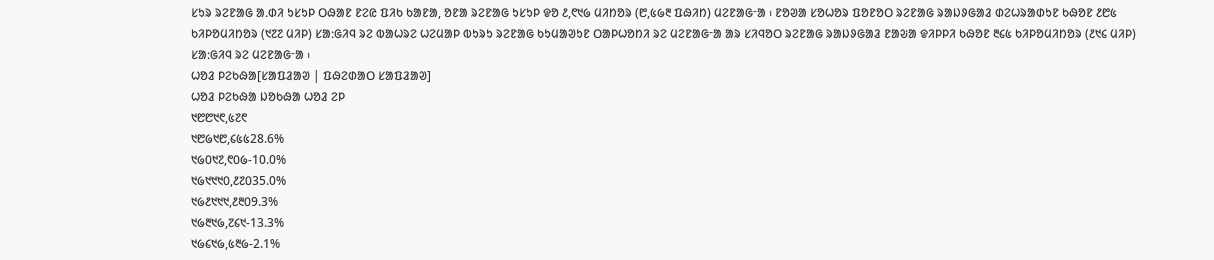ᱥᱩᱨ ᱨᱮᱱᱟᱜ ᱟᱹᱰᱤ ᱩᱥᱩᱞ ᱛᱷᱟᱱ ᱱᱮᱭ ᱯᱤᱠ ᱠᱟᱱᱟ, ᱚᱱᱟ ᱨᱮᱱᱟᱜ ᱩᱥᱩᱞ ᱫᱚ ᱒,᱖᱑᱙ ᱢᱤᱴᱚᱨ (᱘,᱕᱙᱓ ᱯᱷᱤᱴ) ᱢᱮᱱᱟᱜᱼᱟ ᱾ ᱱᱚᱣᱟ ᱥᱚᱦᱚᱨ ᱯᱚᱱᱚᱛ ᱨᱮᱱᱟᱜ ᱨᱟᱡᱽᱜᱟᱲ ᱰᱮᱦᱨᱟᱰᱩᱱ ᱠᱷᱚᱱ ᱒᱘᱕ ᱠᱤᱞᱚᱢᱤᱴᱚᱨ (᱑᱗᱗ ᱢᱤᱞ) ᱥᱟᱺᱜᱤᱧ ᱨᱮ ᱵᱟᱦᱨᱮ ᱦᱮᱢᱟᱞ ᱵᱩᱨᱩ ᱨᱮᱱᱟᱜ ᱠᱩᱢᱟᱣᱩᱱ ᱛᱟᱞᱦᱚᱴᱤ ᱨᱮ ᱢᱮᱱᱟᱜᱼᱟ ᱟᱨ ᱥᱤᱧᱚᱛ ᱨᱮᱱᱟᱜ ᱨᱟᱡᱽᱜᱟᱲ ᱱᱟᱶᱟ ᱫᱤᱞᱞᱤ ᱠᱷᱚᱱ ᱓᱔᱕ ᱠᱤᱞᱚᱢᱤᱴᱚᱨ (᱒᱑᱔ ᱢᱤᱞ) ᱥᱟᱺᱜᱤᱧ ᱨᱮ ᱢᱮᱱᱟᱜᱼᱟ ᱾
ᱦᱚᱲ ᱞᱮᱠᱷᱟ[ᱥᱟᱯᱲᱟᱣ | ᱯᱷᱮᱰᱟᱛ ᱥᱟᱯᱲᱟᱣ]
ᱦᱚᱲ ᱞᱮᱠᱷᱟ ᱡᱚᱠᱷᱟ ᱦᱚᱲ ᱮᱞ
᱑᱘᱘᱑᱖,᱕᱗᱖
᱑᱘᱙᱑᱘,᱔᱕᱕28.6%
᱑᱙᱐᱑᱗,᱖᱐᱙-10.0%
᱑᱙᱑᱑᱑᱐,᱒᱗᱐35.0%
᱑᱙᱒᱑᱑᱑,᱒᱓᱐9.3%
᱑᱙᱓᱑᱙,᱗᱔᱑-13.3%
᱑᱙᱔᱑᱙,᱕᱓᱙-2.1%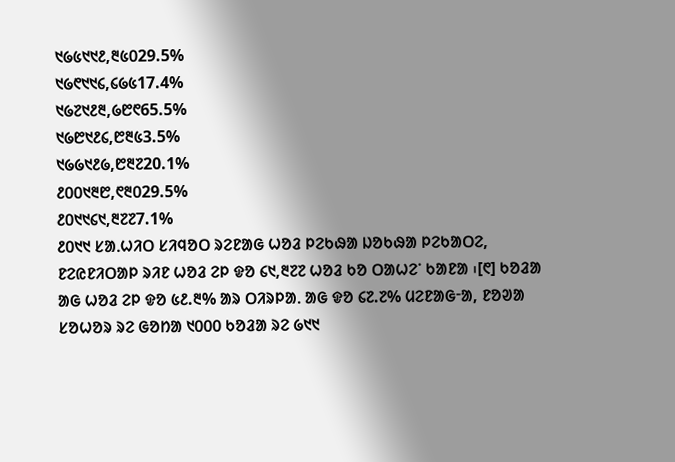᱑᱙᱕᱑᱑᱒,᱓᱕᱐29.5%
᱑᱙᱖᱑᱑᱔,᱔᱙᱕17.4%
᱑᱙᱗᱑᱒᱓,᱙᱘᱖65.5%
᱑᱙᱘᱑᱒᱔,᱘᱓᱕3.5%
᱑᱙᱙᱑᱒᱙,᱘᱓᱗20.1%
᱒᱐᱐᱑᱓᱘,᱖᱓᱐29.5%
᱒᱐᱑᱑᱔᱑,᱓᱗᱗7.1%
᱒᱐᱑᱑ ᱥᱟᱹᱦᱤᱛ ᱥᱤᱧᱚᱛ ᱨᱮᱱᱟᱜ ᱦᱚᱲ ᱞᱮᱠᱷᱟ ᱡᱚᱠᱷᱟ ᱞᱮᱠᱟᱛᱮ, ᱱᱮᱭᱱᱤᱛᱟᱞ ᱨᱤᱱ ᱦᱚᱲ ᱮᱞ ᱫᱚ ᱔᱑,᱓᱗᱗ ᱦᱚᱲ ᱠᱚ ᱛᱟᱦᱮᱸ ᱠᱟᱱᱟ ᱾[᱖] ᱠᱚᱲᱟ ᱟᱜ ᱦᱚᱲ ᱮᱞ ᱫᱚ ᱕᱒.᱓% ᱟᱨ ᱛᱤᱨᱞᱟᱹ ᱟᱜ ᱫᱚ ᱔᱗.᱗% ᱢᱮᱱᱟᱜᱼᱟ, ᱱᱚᱣᱟ ᱥᱚᱦᱚᱨ ᱨᱮ ᱜᱚᱴᱟ ᱑᱐᱐᱐ ᱠᱚᱲᱟ ᱨᱮ ᱙᱑᱑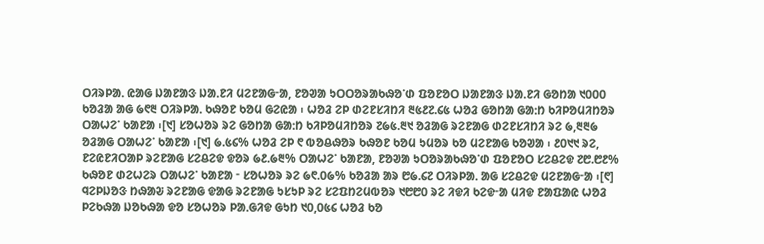ᱛᱤᱨᱞᱟᱹ ᱭᱟᱜ ᱡᱟᱱᱟᱝ ᱡᱟᱹᱱᱤ ᱢᱮᱱᱟᱜᱼᱟ, ᱱᱚᱣᱟ ᱩᱛᱛᱚᱨᱟᱠᱷᱚᱸᱰ ᱯᱚᱱᱚᱛ ᱡᱟᱱᱟᱝ ᱡᱟᱹᱱᱤ ᱜᱚᱴᱟ ᱑᱐᱐᱐ ᱠᱚᱲᱟ ᱟᱜ ᱙᱖᱓ ᱛᱤᱨᱞᱟᱹ ᱠᱷᱚᱱ ᱠᱚᱢ ᱜᱮᱭᱟ ᱾ ᱦᱚᱲ ᱮᱞ ᱰᱮᱱᱥᱤᱴᱤ ᱓᱕᱒᱗.᱔᱕ ᱦᱚᱲ ᱜᱚᱴᱟ ᱜᱟᱺᱴ ᱠᱤᱞᱚᱢᱤᱴᱚᱨ ᱛᱟᱦᱮᱸ ᱠᱟᱱᱟ ᱾[᱑] ᱥᱚᱦᱚᱨ ᱨᱮ ᱜᱚᱴᱟ ᱜᱟᱺᱴ ᱠᱤᱞᱚᱢᱤᱴᱚᱨ ᱗᱙᱕.᱓᱑ ᱚᱲᱟᱜ ᱨᱮᱱᱟᱜ ᱰᱮᱱᱥᱤᱴᱤ ᱨᱮ ᱙,᱓᱓᱙ ᱚᱲᱟᱜ ᱛᱟᱦᱮᱸ ᱠᱟᱱᱟ ᱾[᱑] ᱙.᱕᱔% ᱦᱚᱲ ᱮᱞ ᱖ ᱵᱚᱪᱷᱚᱨ ᱠᱷᱚᱱ ᱠᱚᱢ ᱩᱢᱚᱨ ᱠᱚ ᱢᱮᱱᱟᱜ ᱠᱚᱣᱟ ᱾ ᱒᱐᱑᱑ ᱨᱮ, ᱱᱮᱭᱱᱤᱛᱟᱞ ᱨᱮᱱᱟᱜ ᱥᱮᱪᱮᱫ ᱫᱚᱨ ᱙᱒.᱙᱓% ᱛᱟᱦᱮᱸ ᱠᱟᱱᱟ, ᱱᱚᱣᱟ ᱩᱛᱚᱨᱟᱠᱷᱚᱸᱰ ᱯᱚᱱᱚᱛ ᱥᱮᱪᱮᱫ ᱗᱘.᱘᱒% ᱠᱷᱚᱱ ᱰᱮᱦᱮᱨ ᱛᱟᱦᱮᱸ ᱠᱟᱱᱟ ᱼ ᱥᱚᱦᱚᱨ ᱨᱮ ᱙᱖.᱐᱙% ᱠᱚᱲᱟ ᱟᱨ ᱘᱙.᱔᱗ ᱛᱤᱨᱞᱟᱹ ᱟᱜ ᱥᱮᱪᱮᱫ ᱢᱮᱱᱟᱜᱼᱟ ᱾[᱖]
ᱧᱮᱞᱡᱚᱝ ᱴᱷᱟᱶ ᱨᱮᱱᱟᱜ ᱫᱟᱜ ᱨᱮᱱᱟᱜ ᱩᱥᱩᱞ ᱨᱮ ᱥᱮᱯᱴᱮᱢᱵᱚᱨ ᱑᱘᱘᱐ ᱨᱮ ᱤᱫᱤ ᱠᱮᱫᱼᱟ ᱢᱤᱫ ᱱᱟᱯᱟᱭ ᱦᱚᱲ ᱞᱮᱠᱷᱟ ᱡᱚᱠᱷᱟ ᱫᱚ ᱥᱚᱦᱚᱨ ᱞᱟᱹᱜᱤᱫ ᱜᱩᱴ ᱑᱐,᱐᱕᱔ ᱦᱚᱲ ᱠᱚ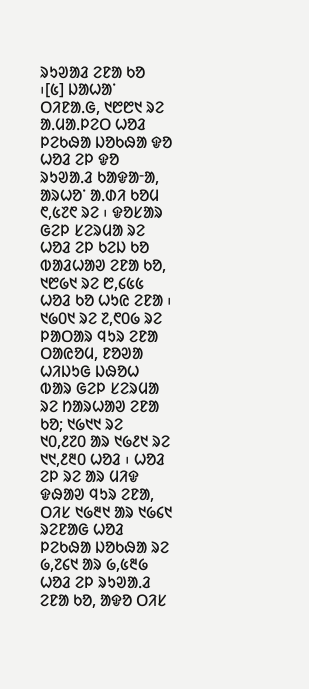ᱨᱩᱣᱟᱲ ᱮᱱᱟ ᱠᱚ ᱾[᱕] ᱡᱟᱦᱟᱸ ᱛᱤᱱᱟᱹᱜ, ᱑᱘᱘᱑ ᱨᱮ ᱟᱹᱢᱟᱹᱞᱮᱛ ᱦᱚᱲ ᱞᱮᱠᱷᱟ ᱡᱚᱠᱷᱟ ᱫᱚ ᱦᱚᱲ ᱮᱞ ᱫᱚ ᱨᱩᱣᱟᱹᱲ ᱠᱟᱫᱟᱼᱟ, ᱟᱨᱦᱚᱸ ᱟᱹᱰᱤ ᱠᱚᱢ ᱖,᱕᱗᱖ ᱨᱮ ᱾ ᱫᱚᱥᱟᱨ ᱜᱮᱞ ᱥᱮᱨᱢᱟ ᱨᱮ ᱦᱚᱲ ᱮᱞ ᱠᱮᱡ ᱠᱚ ᱵᱟᱲᱦᱟᱣ ᱮᱱᱟ ᱠᱚ, ᱑᱘᱙᱑ ᱨᱮ ᱘,᱔᱕᱕ ᱦᱚᱲ ᱠᱚ ᱦᱩᱭ ᱮᱱᱟ ᱾ ᱑᱙᱐᱑ ᱨᱮ ᱗,᱖᱐᱙ ᱨᱮ ᱞᱟᱛᱟᱨ ᱧᱩᱨ ᱮᱱᱟ ᱛᱟᱭᱚᱢ, ᱱᱚᱣᱟ ᱦᱤᱡᱩᱜ ᱡᱷᱚᱦ ᱵᱟᱨ ᱜᱮᱞ ᱥᱮᱨᱢᱟ ᱨᱮ ᱴᱟᱨᱦᱟᱣ ᱮᱱᱟ ᱠᱚ; ᱑᱙᱑᱑ ᱨᱮ ᱑᱐,᱒᱗᱐ ᱟᱨ ᱑᱙᱒᱑ ᱨᱮ ᱑᱑,᱒᱓᱐ ᱦᱚᱲ ᱾ ᱦᱚᱲ ᱮᱞ ᱨᱮ ᱟᱨ ᱢᱤᱫ ᱫᱷᱟᱣ ᱧᱩᱨ ᱮᱱᱟ, ᱛᱤᱥ ᱑᱙᱓᱑ ᱟᱨ ᱑᱙᱔᱑ ᱨᱮᱱᱟᱜ ᱦᱚᱲ ᱞᱮᱠᱷᱟ ᱡᱚᱠᱷᱟ ᱨᱮ ᱙,᱗᱔᱑ ᱟᱨ ᱙,᱕᱓᱙ ᱦᱚᱲ ᱮᱞ ᱨᱩᱣᱟᱹᱲ ᱮᱱᱟ ᱠᱚ, ᱟᱫᱚ ᱛᱤᱥ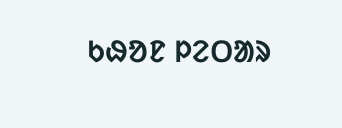ᱠᱷᱚᱱ ᱞᱮᱛᱟᱨ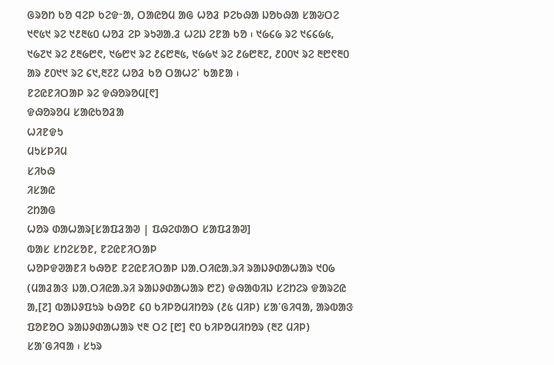ᱜᱨᱚᱴ ᱠᱚ ᱧᱮᱞ ᱠᱮᱫᱼᱟ, ᱛᱟᱭᱚᱢ ᱟᱜ ᱦᱚᱲ ᱞᱮᱠᱷᱟ ᱡᱚᱠᱷᱟ ᱥᱟᱶᱛᱮ ᱑᱖᱕᱑ ᱨᱮ ᱑᱒᱓᱕᱐ ᱦᱚᱲ ᱮᱞ ᱨᱩᱣᱟᱹᱲ ᱦᱮᱡ ᱮᱱᱟ ᱠᱚ ᱾ ᱑᱙᱔᱙ ᱨᱮ ᱑᱔᱔᱙᱕, ᱑᱙᱗᱑ ᱨᱮ ᱒᱓᱙᱘᱖, ᱑᱙᱘᱑ ᱨᱮ ᱒᱔᱘᱓᱕, ᱑᱙᱙᱑ ᱨᱮ ᱒᱙᱘᱓᱗, ᱒᱐᱐᱑ ᱨᱮ ᱓᱘᱖᱓᱐ ᱟᱨ ᱒᱐᱑᱑ ᱨᱮ ᱔᱑,᱓᱗᱗ ᱦᱚᱲ ᱠᱚ ᱛᱟᱦᱮᱸ ᱠᱟᱱᱟ ᱾
ᱱᱮᱭᱱᱤᱛᱟᱞ ᱨᱮ ᱫᱷᱚᱨᱚᱢ[᱖]
ᱫᱷᱚᱨᱚᱢ ᱥᱟᱭᱠᱚᱲᱟ
ᱦᱤᱱᱫᱩ
ᱢᱩᱥᱞᱤᱢ
ᱥᱤᱠᱷ
ᱤᱥᱟᱭ
ᱮᱴᱟᱜ
ᱦᱚᱨ ᱰᱟᱦᱟᱨ[ᱥᱟᱯᱲᱟᱣ | ᱯᱷᱮᱰᱟᱛ ᱥᱟᱯᱲᱟᱣ]
ᱵᱟᱥ ᱥᱴᱮᱥᱚᱱ, ᱱᱮᱭᱱᱤᱛᱟᱞ
ᱦᱚᱞᱫᱣᱟᱱᱤ ᱠᱷᱚᱱ ᱱᱮᱭᱱᱤᱛᱟᱞ ᱡᱟᱹᱛᱤᱭᱟᱹᱨᱤ ᱨᱟᱡᱽᱰᱟᱦᱟᱨ ᱑᱐᱙ (ᱢᱟᱲᱟᱝ ᱡᱟᱹᱛᱤᱭᱟᱹᱨᱤ ᱨᱟᱡᱽᱰᱟᱦᱟᱨ ᱘᱗) ᱫᱷᱟᱵᱤᱡ ᱥᱮᱴᱮᱨ ᱫᱟᱨᱮᱭ ᱟ,[᱗] ᱵᱟᱡᱽᱯᱩᱨ ᱠᱷᱚᱱ ᱔᱐ ᱠᱤᱞᱚᱢᱤᱴᱚᱨ (᱒᱕ ᱢᱤᱞ) ᱥᱟᱸᱜᱤᱧᱟ, ᱟᱨᱵᱟᱝ ᱯᱚᱱᱚᱛ ᱨᱟᱡᱽᱰᱟᱦᱟᱨ ᱑᱓ ᱛᱮ [᱘] ᱖᱐ ᱠᱤᱞᱚᱢᱤᱴᱚᱨ (᱓᱗ ᱢᱤᱞ) ᱥᱟᱸᱜᱤᱧᱟ ᱾ ᱥᱩᱨ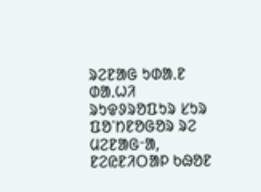ᱨᱮᱱᱟᱜ ᱩᱰᱟᱹᱱ ᱰᱟᱹᱦᱤ ᱨᱩᱫᱽᱨᱚᱯᱩᱨ ᱥᱩᱨ ᱯᱚᱸᱴᱱᱚᱜᱚᱨ ᱨᱮ ᱢᱮᱱᱟᱜᱼᱟ, ᱱᱮᱭᱱᱤᱛᱟᱞ ᱠᱷᱚᱱ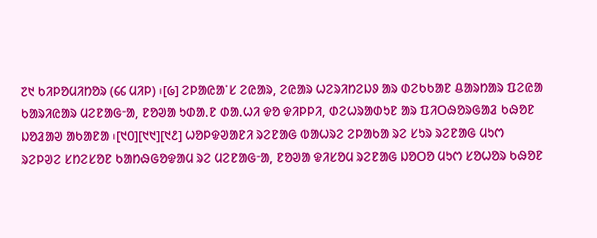᱗᱑ ᱠᱤᱞᱚᱢᱤᱴᱚᱨ (᱔᱔ ᱢᱤᱞ) ᱾[᱙] ᱮᱞᱟᱭᱟᱸᱥ ᱮᱭᱟᱨ, ᱮᱭᱟᱨ ᱦᱮᱨᱤᱴᱮᱡᱽ ᱟᱨ ᱰᱮᱠᱠᱟᱱ ᱪᱟᱨᱴᱟᱨ ᱯᱮᱭᱟ ᱠᱟᱨᱤᱭᱟᱨ ᱢᱮᱱᱟᱜᱼᱟ, ᱱᱚᱣᱟ ᱩᱰᱟᱹᱱ ᱰᱟᱹᱦᱤ ᱫᱚ ᱫᱤᱞᱞᱤ, ᱰᱮᱦᱨᱟᱰᱩᱱ ᱟᱨ ᱯᱤᱛᱷᱚᱨᱜᱟᱲ ᱠᱷᱚᱱ ᱡᱚᱲᱟᱣ ᱟᱠᱟᱱᱟ ᱾[᱑᱐][᱑᱑][᱑᱒] ᱦᱚᱞᱫᱣᱟᱱᱤ ᱨᱮᱱᱟᱜ ᱵᱟᱦᱨᱮ ᱮᱞᱟᱠᱟ ᱨᱮ ᱥᱩᱨ ᱨᱮᱱᱟᱜ ᱢᱩᱬ ᱨᱮᱞᱣᱮ ᱥᱴᱮᱥᱚᱱ ᱠᱟᱴᱷᱜᱚᱫᱟᱢ ᱨᱮ ᱢᱮᱱᱟᱜᱼᱟ, ᱱᱚᱣᱟ ᱫᱤᱥᱚᱢ ᱨᱮᱱᱟᱜ ᱡᱚᱛᱚ ᱢᱩᱬ ᱥᱚᱦᱚᱨ ᱠᱷᱚᱱ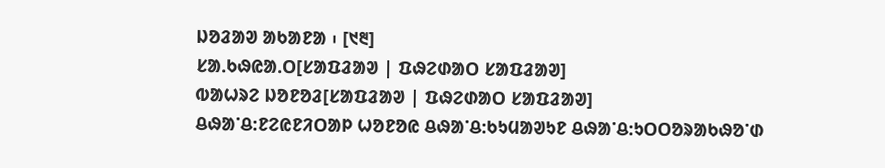ᱡᱚᱲᱟᱣ ᱟᱠᱟᱱᱟ ᱾ [᱑᱓]
ᱥᱟᱹᱠᱷᱭᱟᱹᱛ[ᱥᱟᱯᱲᱟᱣ | ᱯᱷᱮᱰᱟᱛ ᱥᱟᱯᱲᱟᱣ]
ᱵᱟᱦᱨᱮ ᱡᱚᱱᱚᱲ[ᱥᱟᱯᱲᱟᱣ | ᱯᱷᱮᱰᱟᱛ ᱥᱟᱯᱲᱟᱣ]
ᱪᱷᱟᱸᱪ:ᱱᱮᱭᱱᱤᱛᱟᱞ ᱦᱚᱱᱚᱭ ᱪᱷᱟᱸᱪ:ᱠᱩᱢᱟᱣᱩᱱ ᱪᱷᱟᱸᱪ:ᱩᱛᱛᱚᱨᱟᱠᱷᱚᱸᱰ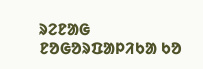ᱨᱮᱱᱟᱜ ᱱᱚᱜᱚᱨᱯᱟᱞᱤᱠᱟ ᱠᱚ